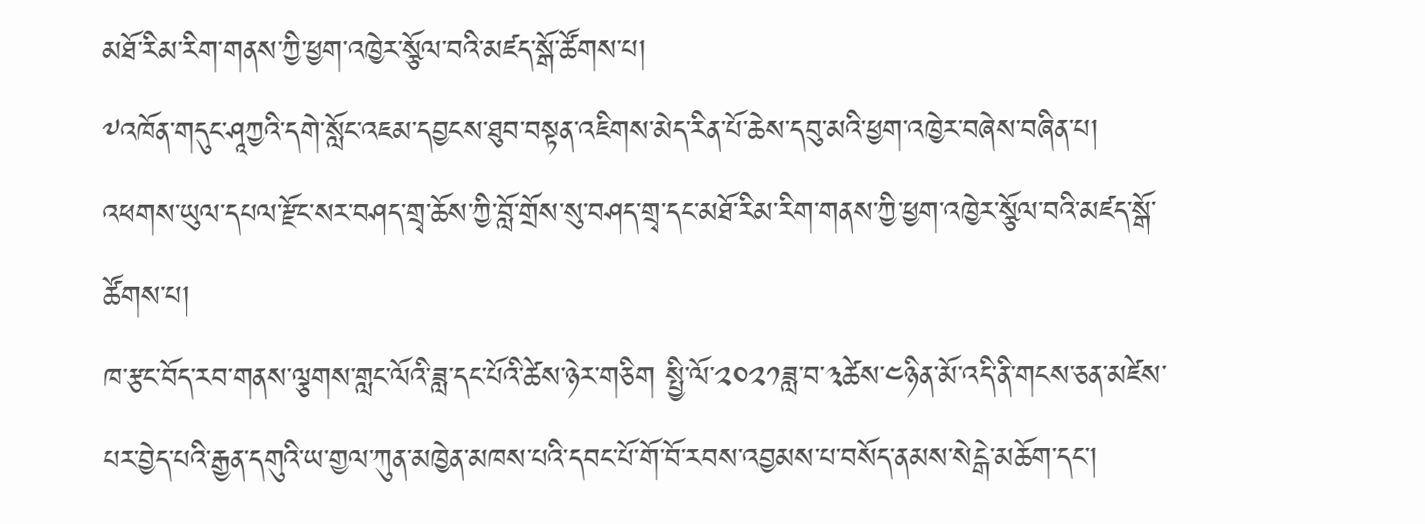མཐོ་རིམ་རིག་གནས་ཀྱི་ཕྱག་འཁྱེར་སྩོལ་བའི་མཛད་སྒོ་ཚོགས་པ།
༸འཁོན་གདུང་ཤཱཀྱའི་དགེ་སློང་འཇམ་དབྱངས་ཐུབ་བསྟན་འཇིགས་མེད་རིན་པོ་ཆེས་དབུ་མའི་ཕྱག་འཁྱེར་བཞེས་བཞིན་པ།
འཕགས་ཡུལ་དཔལ་རྫོང་སར་བཤད་གྲྭ་ཆོས་ཀྱི་བློ་གྲོས་སུ་བཤད་གྲྭ་དང་མཐོ་རིམ་རིག་གནས་ཀྱི་ཕྱག་འཁྱེར་སྩོལ་བའི་མཛད་སྒོ་ཚོགས་པ།
ཁ་རྩང་བོད་རབ་གནས་ལྕགས་གླང་ལོའི་ཟླ་དང་པོའི་ཚེས་ཉེར་གཅིག སྤྱི་ལོ་༢༠༢༡ཟླ་བ་༣ཚེས་༤ཉིན་མོ་འདི་ནི་གངས་ཅན་མཛེས་པར་བྱེད་པའི་རྒྱན་དགུའི་ཡ་གྱལ་ཀུན་མཁྱེན་མཁས་པའི་དབང་པོ་གོ་བོ་རབས་འབྱམས་པ་བསོད་ནམས་སེངྒེ་མཆོག་དང་།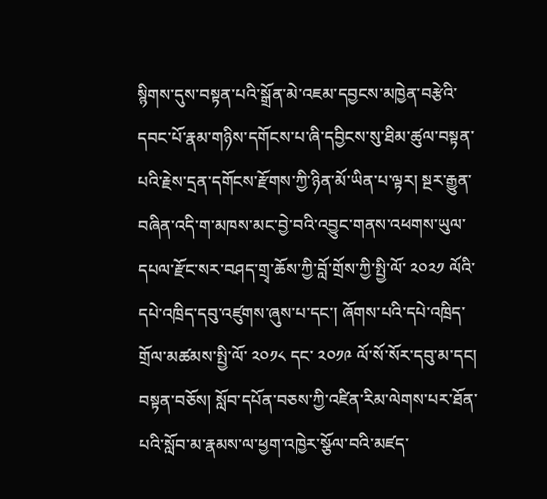སྙིགས་དུས་བསྟན་པའི་སྒྲོན་མེ་འཇམ་དབྱངས་མཁྱེན་བརྩེའི་དབང་པོ་རྣམ་གཉིས་དགོངས་པ་ཞི་དབྱིངས་སུ་ཐིམ་ཚུལ་བསྟན་པའི་རྗེས་དྲན་དགོངས་རྫོགས་ཀྱི་ཉིན་མོ་ཡིན་པ་ལྟར། སྔར་རྒྱུན་བཞིན་འདི་ག་མཁས་མང་བྱེ་བའི་འབྱུང་གནས་འཕགས་ཡུལ་དཔལ་རྫོང་སར་བཤད་གྲྭ་ཆོས་ཀྱི་བློ་གྲོས་ཀྱི་སྤྱི་ལོ་ ༢༠༢༡ ལོའི་དཔེ་འཁྲིད་དབུ་འཛུགས་ཞུས་པ་དང་། ཞོགས་པའི་དཔེ་འཁྲིད་གྲོལ་མཚམས་སྤྱི་ལོ་ ༢༠༡༨ དང་ ༢༠༡༩ ལོ་སོ་སོར་དབུ་མ་དང། བསྟན་བཅོས། སློབ་དཔོན་བཅས་ཀྱི་འཛིན་རིམ་ལེགས་པར་ཐོན་པའི་སློབ་མ་རྣམས་ལ་ཕྱག་འཁྱེར་སྩོལ་བའི་མཛད་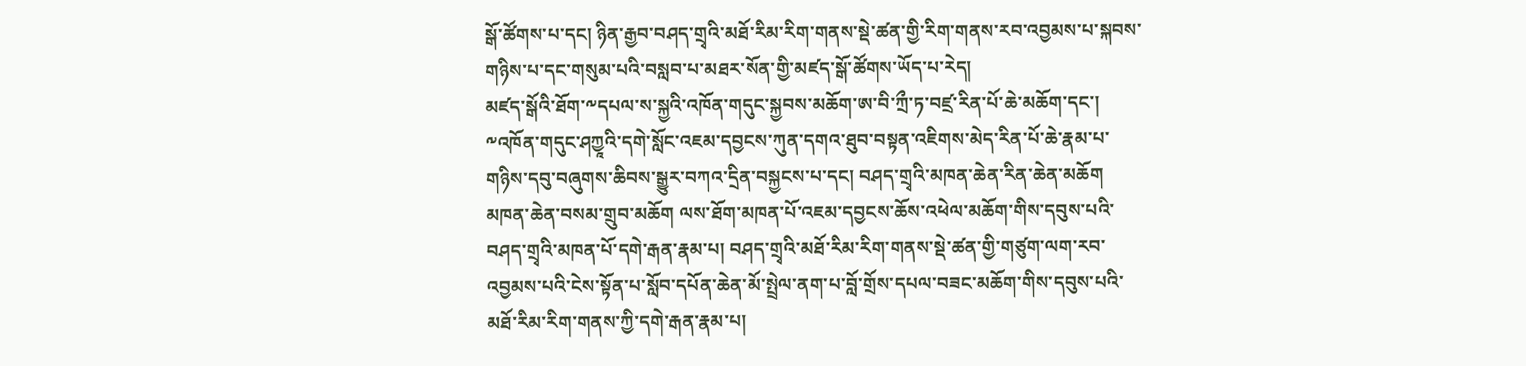སྒོ་ཚོགས་པ་དང། ཉིན་རྒྱབ་བཤད་གྲྭའི་མཐོ་རིམ་རིག་གནས་སྡེ་ཚན་གྱི་རིག་གནས་རབ་འབྱམས་པ་སྐབས་གཉིས་པ་དང་གསུམ་པའི་བསླབ་པ་མཐར་སོན་གྱི་མཛད་སྒོ་ཚོགས་ཡོད་པ་རེད།
མཛད་སྒོའི་ཐོག་༸དཔལ་ས་སྐྱའི་འཁོན་གདུང་སྐྱབས་མཆོག་ཨ་བི་ཀྲྀ་ཏ་བཛྲ་རིན་པོ་ཆེ་མཆོག་དང་། ༸འཁོན་གདུང་ཤཀྱཱའི་དགེ་སློང་འཇམ་དབྱངས་ཀུན་དགའ་ཐུབ་བསྟན་འཇིགས་མེད་རིན་པོ་ཆེ་རྣམ་པ་གཉིས་དབུ་བཞུགས་ཆིབས་སྒྱུར་བཀའ་དྲིན་བསྐྱངས་པ་དང། བཤད་གྲྭའི་མཁན་ཆེན་རིན་ཆེན་མཆོག མཁན་ཆེན་བསམ་གྲུབ་མཆོག ལས་ཐོག་མཁན་པོ་འཇམ་དབྱངས་ཆོས་འཕེལ་མཆོག་གིས་དབུས་པའི་བཤད་གྲྭའི་མཁན་པོ་དགེ་རྒན་རྣམ་པ། བཤད་གྲྭའི་མཐོ་རིམ་རིག་གནས་སྡེ་ཚན་གྱི་གཙུག་ལག་རབ་འབྱམས་པའི་ངེས་སྟོན་པ་སློབ་དཔོན་ཆེན་མོ་སྤྲེལ་ནག་པ་བློ་གྲོས་དཔལ་བཟང་མཆོག་གིས་དབུས་པའི་མཐོ་རིམ་རིག་གནས་ཀྱི་དགེ་རྒན་རྣམ་པ།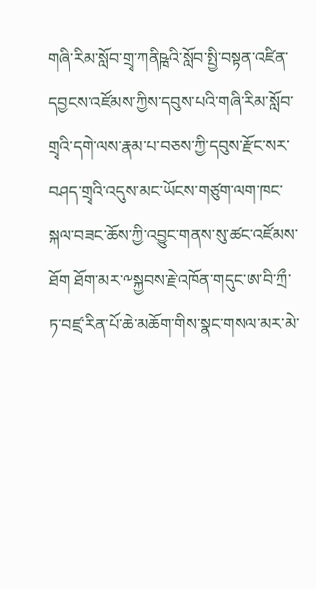གཞི་རིམ་སློབ་གྲྭ་ཀནིཥྑའི་སློབ་སྤྱི་བསྟན་འཛིན་དབྱངས་འཛོམས་ཀྱིས་དབུས་པའི་གཞི་རིམ་སློབ་གྲྭའི་དགེ་ལས་རྣམ་པ་བཅས་ཀྱི་དབུས་རྫོང་སར་བཤད་གྲྭའི་འདུས་མང་ཡོངས་གཙུག་ལག་ཁང་སྐལ་བཟང་ཆོས་ཀྱི་འབྱུང་གནས་སུ་ཚང་འཛོམས་ཐོག ཐོག་མར་༸སྐྱབས་རྗེ་འཁོན་གདུང་ཨ་བི་ཀྲྀ་ཏ་བཛྲ་རིན་པོ་ཆེ་མཆོག་གིས་སྣང་གསལ་མར་མེ་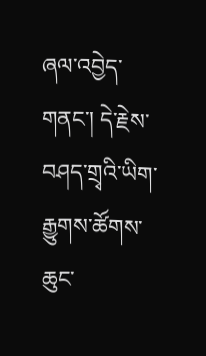ཞལ་འབྱེད་གནང་། དེ་རྗེས་བཤད་གྲྭའི་ཡིག་རྒྱུགས་ཚོགས་ཆུང་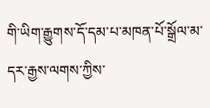གི་ཡིག་རྒྱུགས་དོ་དམ་པ་མཁན་པོ་སྒྲོལ་མ་དར་རྒྱས་ལགས་ཀྱིས་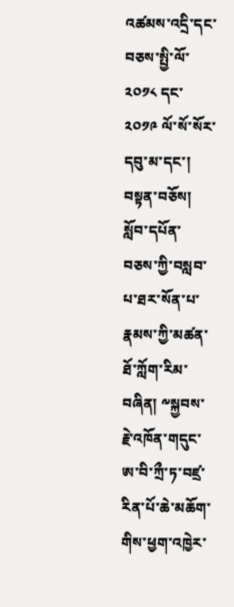འཚམས་འདྲི་དང་བཅས་སྤྱི་ལོ་ ༢༠༡༨ དང་ ༢༠༡༩ ལོ་སོ་སོར་དབུ་མ་དང་། བསྟན་བཅོས། སློབ་དཔོན་བཅས་ཀྱི་བསླབ་པ་ཐར་སོན་པ་རྣམས་ཀྱི་མཚན་ཐོ་ཀློག་རིམ་བཞིན། ༸སྐྱབས་རྗེ་འཁོན་གདུང་ཨ་བི་ཀྲྀ་ཏ་བཛྲ་རིན་པོ་ཆེ་མཆོག་གིས་ཕྱག་འཁྱེར་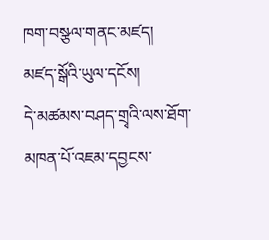ཁག་བསྩལ་གནང་མཛད།
མཛད་སྒོའི་ཡུལ་དངོས།
དེ་མཚམས་བཤད་གྲྭའི་ལས་ཐོག་མཁན་པོ་འཇམ་དབྱངས་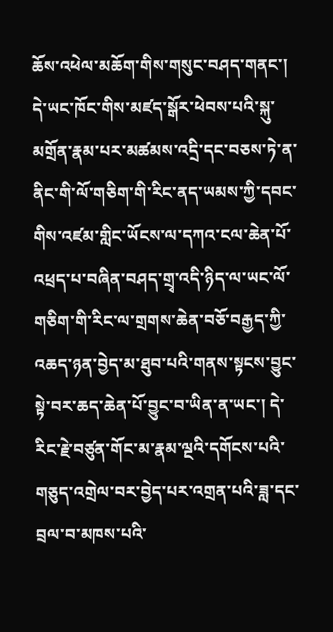ཆོས་འཕེལ་མཆོག་གིས་གསུང་བཤད་གནང་། དེ་ཡང་ཁོང་གིས་མཛད་སྒོར་ཕེབས་པའི་སྐུ་མགྲོན་རྣམ་པར་མཚམས་འདྲི་དང་བཅས་ཏེ་ན་ནིང་གི་ལོ་གཅིག་གི་རིང་ནད་ཡམས་ཀྱི་དབང་གིས་འཛམ་གླིང་ཡོངས་ལ་དཀའ་ངལ་ཆེན་པོ་འཕྲད་པ་བཞིན་བཤད་གྲྭ་འདི་ཉིད་ལ་ཡང་ལོ་གཅིག་གི་རིང་ལ་གྲགས་ཆེན་བཅོ་བརྒྱད་ཀྱི་འཆད་ཉན་བྱེད་མ་ཐུབ་པའི་གནས་སྟངས་བྱུང་སྟེ་བར་ཆད་ཆེན་པོ་བྱུང་བ་ཡིན་ན་ཡང་། དེ་རིང་རྗེ་བཙུན་གོང་མ་རྣམ་ལྔའི་དགོངས་པའི་གཅུད་འགྲེལ་བར་བྱེད་པར་འགྲན་པའི་ཟླ་དང་བྲལ་བ་མཁས་པའི་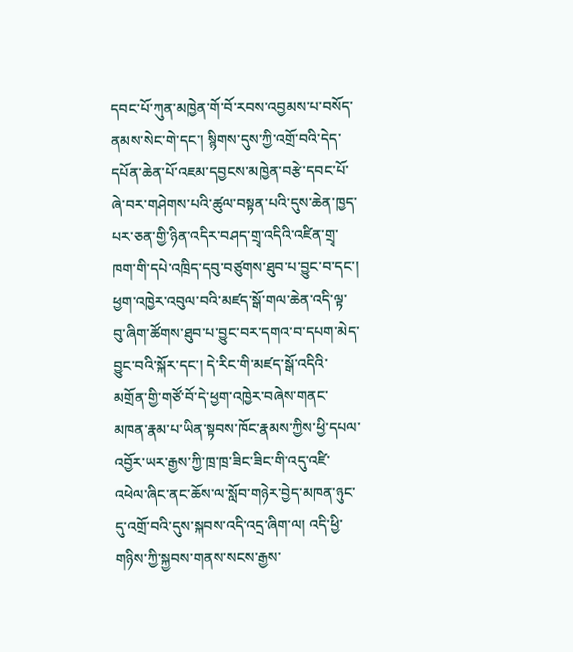དབང་པོ་ཀུན་མཁྱེན་གོ་བོ་རབས་འབྱམས་པ་བསོད་ནམས་སེང་གེ་དང་། སྙིགས་དུས་ཀྱི་འགྲོ་བའི་དེད་དཔོན་ཆེན་པོ་འཇམ་དབྱངས་མཁྱེན་བརྩེ་དབང་པོ་ཞེ་བར་གཤེགས་པའི་ཚུལ་བསྟན་པའི་དུས་ཆེན་ཁྱད་པར་ཅན་གྱི་ཉིན་འདིར་བཤད་གྲྭ་འདིའི་འཛིན་གྲྭ་ཁག་གི་དཔེ་འཁྲིད་དབུ་བཙུགས་ཐུབ་པ་བྱུང་བ་དང་། ཕྱག་འཁྱེར་འབུལ་བའི་མཛད་སྒོ་གལ་ཆེན་འདི་ལྟ་བུ་ཞིག་ཚོགས་ཐུབ་པ་བྱུང་བར་དགའ་བ་དཔག་མེད་བྱུང་བའི་སྐོར་དང་། དེ་རིང་གི་མཛད་སྒོ་འདིའི་མགྲོན་གྱི་གཙོ་བོ་དེ་ཕྱག་འཁྱེར་བཞེས་གནང་མཁན་རྣམ་པ་ཡིན་སྟབས་ཁོང་རྣམས་ཀྱིས་ཕྱི་དཔལ་འབྱོར་ཡར་རྒྱས་ཀྱི་ཁྲ་ཁྲ་ཟིང་ཟིང་གི་འདུ་འཛི་འཕེལ་ཞིང་ནང་ཆོས་ལ་སློབ་གཉེར་བྱེད་མཁན་ཉུང་དུ་འགྲོ་བའི་དུས་སྐབས་འདི་འདྲ་ཞིག་ལ། འདི་ཕྱི་གཉིས་ཀྱི་སྐྱབས་གནས་སངས་རྒྱས་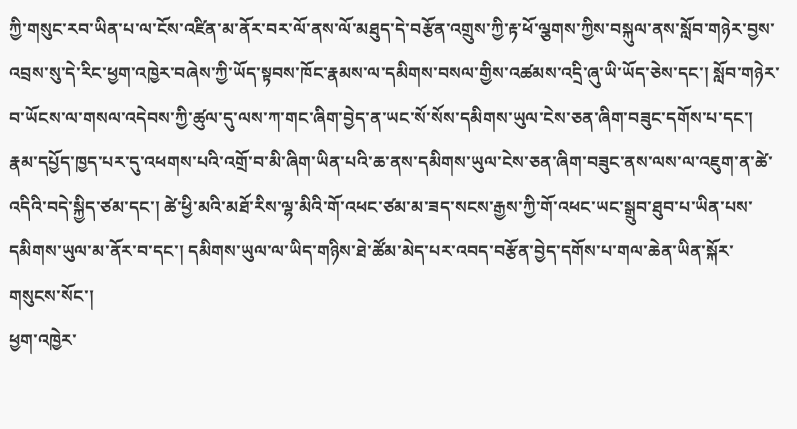ཀྱི་གསུང་རབ་ཡིན་པ་ལ་ངོས་འཛིན་མ་ནོར་བར་ལོ་ནས་ལོ་མཐུད་དེ་བརྩོན་འགྲུས་ཀྱི་རྟ་ཕོ་ལྕགས་ཀྱིས་བསྐུལ་ནས་སློབ་གཉེར་བྱས་འབྲས་སུ་དེ་རིང་ཕྱག་འཁྱེར་བཞེས་ཀྱི་ཡོད་སྟབས་ཁོང་རྣམས་ལ་དམིགས་བསལ་གྱིས་འཚམས་འདྲི་ཞུ་ཡི་ཡོད་ཅེས་དང་། སློབ་གཉེར་བ་ཡོངས་ལ་གསལ་འདེབས་ཀྱི་ཚུལ་དུ་ལས་ཀ་གང་ཞིག་བྱེད་ན་ཡང་སོ་སོས་དམིགས་ཡུལ་ངེས་ཅན་ཞིག་བཟུང་དགོས་པ་དང་། རྣམ་དཔྱོད་ཁྱད་པར་དུ་འཕགས་པའི་འགྲོ་བ་མི་ཞིག་ཡིན་པའི་ཆ་ནས་དམིགས་ཡུལ་ངེས་ཅན་ཞིག་བཟུང་ནས་ལས་ལ་འཇུག་ན་ཚེ་འདིའི་བདེ་སྐྱིད་ཙམ་དང་། ཚེ་ཕྱི་མའི་མཐོ་རིས་ལྷ་མིའི་གོ་འཕང་ཙམ་མ་ཟད་སངས་རྒྱས་ཀྱི་གོ་འཕང་ཡང་སྒྲུབ་ཐུབ་པ་ཡིན་པས་དམིགས་ཡུལ་མ་ནོར་བ་དང་། དམིགས་ཡུལ་ལ་ཡིད་གཉིས་ཐེ་ཚོམ་མེད་པར་འབད་བརྩོན་བྱེད་དགོས་པ་གལ་ཆེན་ཡིན་སྐོར་གསུངས་སོང་།
ཕྱག་འཁྱེར་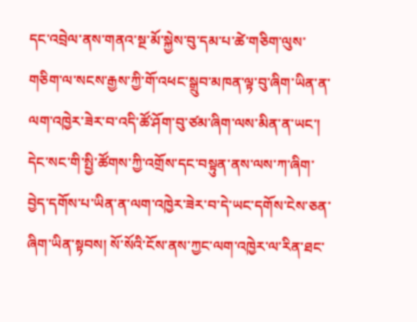དང་འབྲེལ་ནས་གནའ་སྔ་མོ་སྐྱེས་བུ་དམ་པ་ཚེ་གཅིག་ལུས་གཅིག་ལ་སངས་རྒྱས་ཀྱི་གོ་འཕང་སྒྲུབ་མཁན་ལྟ་བུ་ཞིག་ཡིན་ན་ལག་འཁྱེར་ཟེར་བ་འདི་ཚོ་ཤོག་བུ་ཙམ་ཞིག་ལས་མིན་ན་ཡང་། དེང་སང་གི་སྤྱི་ཚོགས་ཀྱི་འགྲོས་དང་བསྟུན་ནས་ལས་ཀ་ཞིག་བྱེད་དགོས་པ་ཡིན་ན་ལག་འཁྱེར་ཟེར་བ་དེ་ཡང་དགོས་ངེས་ཅན་ཞིག་ཡིན་སྟབས། སོ་སོའི་ངོས་ནས་ཀྱང་ལག་འཁྱེར་ལ་རིན་ཐང་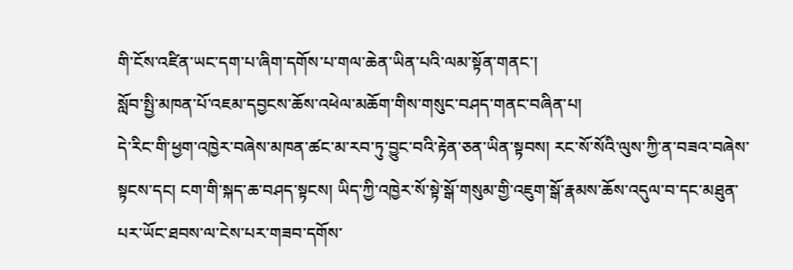གི་ངོས་འཛིན་ཡང་དག་པ་ཞིག་དགོས་པ་གལ་ཆེན་ཡིན་པའི་ལམ་སྟོན་གནང་།
སློབ་སྤྱི་མཁན་པོ་འཇམ་དབྱངས་ཆོས་འཕེལ་མཆོག་གིས་གསུང་བཤད་གནང་བཞིན་པ།
དེ་རིང་གི་ཕྱག་འཁྱེར་བཞེས་མཁན་ཚང་མ་རབ་ཏུ་བྱུང་བའི་རྟེན་ཅན་ཡིན་སྟབས། རང་སོ་སོའི་ལུས་ཀྱི་ན་བཟའ་བཞེས་སྟངས་དང། ངག་གི་སྐད་ཆ་བཤད་སྟངས། ཡིད་ཀྱི་འཁྱེར་སོ་སྟེ་སྒོ་གསུམ་གྱི་འཇུག་སྒོ་རྣམས་ཆོས་འདུལ་བ་དང་མཐུན་པར་ཡོང་ཐབས་ལ་ངེས་པར་གཟབ་དགོས་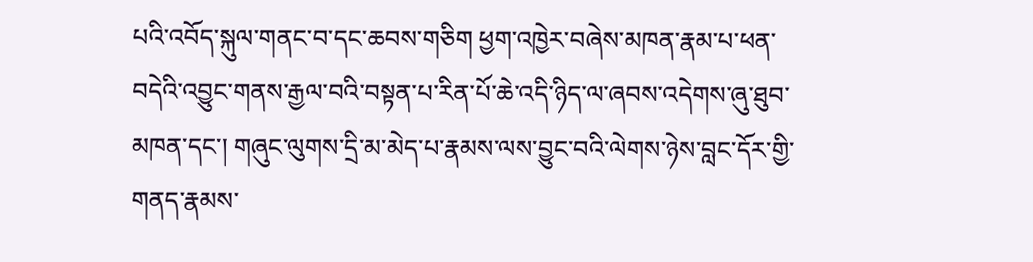པའི་འབོད་སྐུལ་གནང་བ་དང་ཆབས་གཅིག ཕྱག་འཁྱེར་བཞེས་མཁན་རྣམ་པ་ཕན་བདེའི་འབྱུང་གནས་རྒྱལ་བའི་བསྟན་པ་རིན་པོ་ཆེ་འདི་ཉིད་ལ་ཞབས་འདེགས་ཞུ་ཐུབ་མཁན་དང་། གཞུང་ལུགས་དྲི་མ་མེད་པ་རྣམས་ལས་བྱུང་བའི་ལེགས་ཉེས་བླང་དོར་གྱི་གནད་རྣམས་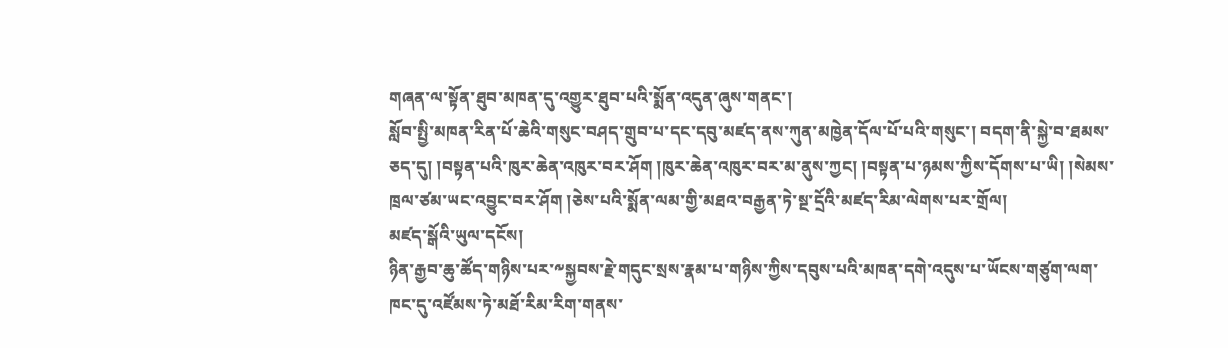གཞན་ལ་སྟོན་ཐུབ་མཁན་དུ་འགྱུར་ཐུབ་པའི་སྨོན་འདུན་ཞུས་གནང་།
སློབ་སྤྱི་མཁན་རིན་པོ་ཆེའི་གསུང་བཤད་གྲུབ་པ་དང་དབུ་མཛད་ནས་ཀུན་མཁྱེན་དོལ་པོ་པའི་གསུང་། བདག་ནི་སྐྱེ་བ་ཐམས་ཅད་དུ། །བསྟན་པའི་ཁུར་ཆེན་འཁུར་བར་ཤོག །ཁུར་ཆེན་འཁུར་བར་མ་ནུས་ཀྱང། །བསྟན་པ་ཉམས་ཀྱིས་དོགས་པ་ཡི། །སེམས་ཁྲལ་ཙམ་ཡང་འབྱུང་བར་ཤོག །ཅེས་པའི་སྨོན་ལམ་གྱི་མཐའ་བརྒྱན་ཏེ་སྔ་དྲོའི་མཛད་རིམ་ལེགས་པར་གྲོལ།
མཛད་སྒོའི་ཡུལ་དངོས།
ཉིན་རྒྱབ་ཆུ་ཚོད་གཉིས་པར་༸སྐྱབས་རྗེ་གདུང་སྲས་རྣམ་པ་གཉིས་ཀྱིས་དབུས་པའི་མཁན་དགེ་འདུས་པ་ཡོངས་གཙུག་ལག་ཁང་དུ་འཛོམས་ཏེ་མཐོ་རིམ་རིག་གནས་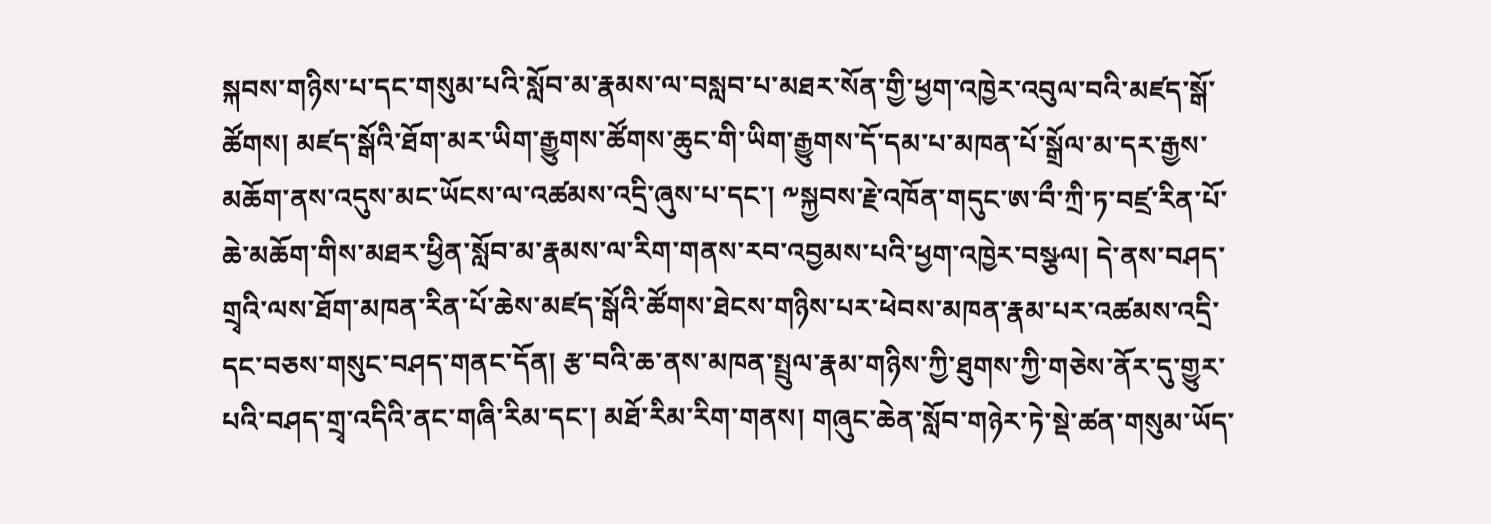སྐབས་གཉིས་པ་དང་གསུམ་པའི་སློབ་མ་རྣམས་ལ་བསླབ་པ་མཐར་སོན་གྱི་ཕྱག་འཁྱེར་འབུལ་བའི་མཛད་སྒོ་ཚོགས། མཛད་སྒོའི་ཐོག་མར་ཡིག་རྒྱུགས་ཚོགས་ཆུང་གི་ཡིག་རྒྱུགས་དོ་དམ་པ་མཁན་པོ་སྒྲོལ་མ་དར་རྒྱས་མཆོག་ནས་འདུས་མང་ཡོངས་ལ་འཚམས་འདྲི་ཞུས་པ་དང་། ༸སྐྱབས་རྗེ་འཁོན་གདུང་ཨ་བྀ་ཀྲི་ཏ་བཛྲ་རིན་པོ་ཆེ་མཆོག་གིས་མཐར་ཕྱིན་སློབ་མ་རྣམས་ལ་རིག་གནས་རབ་འབྱམས་པའི་ཕྱག་འཁྱེར་བསྩལ། དེ་ནས་བཤད་གྲྭའི་ལས་ཐོག་མཁན་རིན་པོ་ཆེས་མཛད་སྒོའི་ཚོགས་ཐེངས་གཉིས་པར་ཕེབས་མཁན་རྣམ་པར་འཚམས་འདྲི་དང་བཅས་གསུང་བཤད་གནང་དོན། རྩ་བའི་ཆ་ནས་མཁན་སྤྲུལ་རྣམ་གཉིས་ཀྱི་ཐུགས་ཀྱི་གཅེས་ནོར་དུ་གྱུར་པའི་བཤད་གྲྭ་འདིའི་ནང་གཞི་རིམ་དང་། མཐོ་རིམ་རིག་གནས། གཞུང་ཆེན་སློབ་གཉེར་ཏེ་སྡེ་ཚན་གསུམ་ཡོད་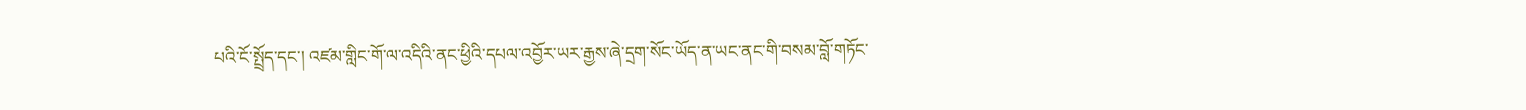པའི་ངོ་སྤྲོད་དང་། འཛམ་གླིང་གོ་ལ་འདིའི་ནང་ཕྱིའི་དཔལ་འབྱོར་ཡར་རྒྱས་ཞེ་དྲག་སོང་ཡོད་ན་ཡང་ནང་གི་བསམ་བློ་གཏོང་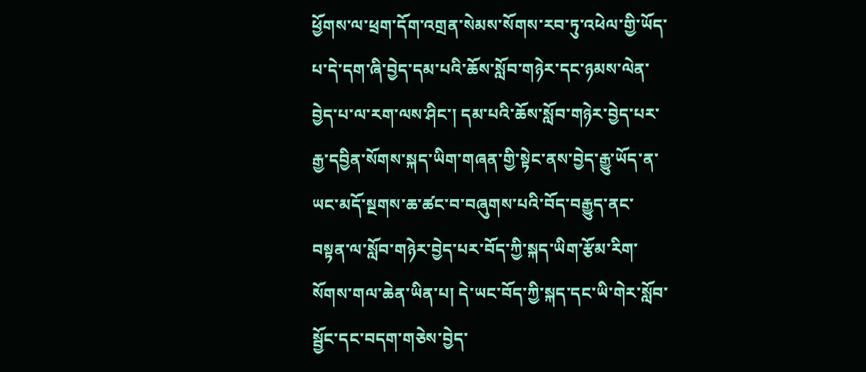ཕྱོགས་ལ་ཕྲག་དོག་འགྲན་སེམས་སོགས་རབ་ཏུ་འཕེལ་གྱི་ཡོད་པ་དེ་དག་ཞི་བྱེད་དམ་པའི་ཆོས་སློབ་གཉེར་དང་ཉམས་ལེན་བྱེད་པ་ལ་རག་ལས་ཤིང་། དམ་པའི་ཆོས་སློབ་གཉེར་བྱེད་པར་རྒྱ་དབྱིན་སོགས་སྐད་ཡིག་གཞན་གྱི་སྟེང་ནས་བྱེད་རྒྱུ་ཡོད་ན་ཡང་མདོ་སྔགས་ཆ་ཚང་བ་བཞུགས་པའི་བོད་བརྒྱུད་ནང་བསྟན་ལ་སློབ་གཉེར་བྱེད་པར་བོད་ཀྱི་སྐད་ཡིག་རྩོམ་རིག་སོགས་གལ་ཆེན་ཡིན་པ། དེ་ཡང་བོད་ཀྱི་སྐད་དང་ཡི་གེར་སློབ་སྦྱོང་དང་བདག་གཅེས་བྱེད་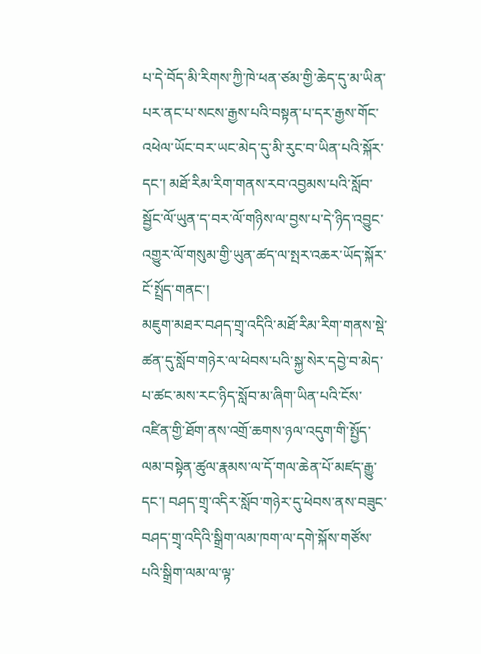པ་དེ་བོད་མི་རིགས་ཀྱི་ཁེ་ཕན་ཙམ་གྱི་ཆེད་དུ་མ་ཡིན་པར་ནང་པ་སངས་རྒྱས་པའི་བསྟན་པ་དར་རྒྱས་གོང་འཕེལ་ཡོང་བར་ཡང་མེད་དུ་མི་རུང་བ་ཡིན་པའི་སྐོར་དང་། མཐོ་རིམ་རིག་གནས་རབ་འབྱམས་པའི་སློབ་སྦྱོང་ལོ་ཡུན་ད་བར་ལོ་གཉིས་ལ་བྱས་པ་དེ་ཉིད་འབྱུང་འགྱུར་ལོ་གསུམ་གྱི་ཡུན་ཚད་ལ་སྤར་འཆར་ཡོད་སྐོར་ངོ་སྤྲོད་གནང་།
མཇུག་མཐར་བཤད་གྲྭ་འདིའི་མཐོ་རིམ་རིག་གནས་སྡེ་ཚན་དུ་སློབ་གཉེར་ལ་ཕེབས་པའི་སྐྱ་སེར་དབྱེ་བ་མེད་པ་ཚང་མས་རང་ཉིད་སློབ་མ་ཞིག་ཡིན་པའི་ངོས་འཛིན་གྱི་ཐོག་ནས་འགྲོ་ཆགས་ཉལ་འདུག་གི་སྤྱོད་ལམ་བསྟེན་ཚུལ་རྣམས་ལ་དོ་གལ་ཆེན་པོ་མཛད་རྒྱུ་དང་། བཤད་གྲྭ་འདིར་སློབ་གཉེར་དུ་ཕེབས་ནས་བཟུང་བཤད་གྲྭ་འདིའི་སྒྲིག་ལམ་ཁག་ལ་དགེ་སྐོས་གཙོས་པའི་སྒྲིག་ལམ་ལ་ལྟ་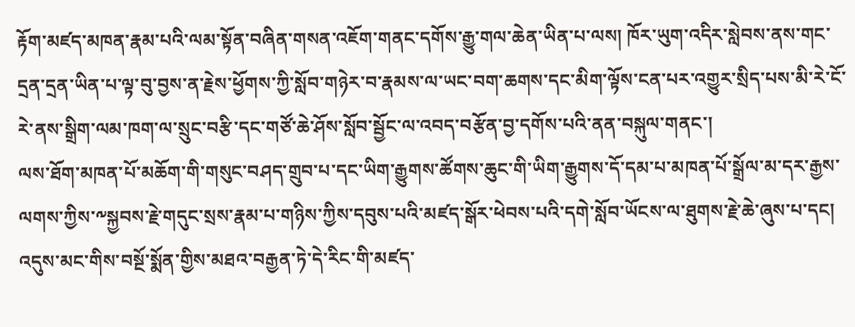རྟོག་མཛད་མཁན་རྣམ་པའི་ལམ་སྟོན་བཞིན་གསན་འཇོག་གནང་དགོས་རྒྱུ་གལ་ཆེན་ཡིན་པ་ལས། ཁོར་ཡུག་འདིར་སླེབས་ནས་གང་དྲན་དྲན་ཡིན་པ་ལྟ་བུ་བྱས་ན་རྗེས་ཕྱོགས་ཀྱི་སློབ་གཉེར་བ་རྣམས་ལ་ཡང་བག་ཆགས་དང་མིག་ལྟོས་ངན་པར་འགྱུར་སྲིད་པས་མི་རེ་ངོ་རེ་ནས་སྒྲིག་ལམ་ཁག་ལ་སྲུང་བརྩི་དང་གཙོ་ཆེ་ཤོས་སློབ་སྦྱོང་ལ་འབད་བརྩོན་བྱ་དགོས་པའི་ནན་བསྐུལ་གནང་།
ལས་ཐོག་མཁན་པོ་མཆོག་གི་གསུང་བཤད་གྲུབ་པ་དང་ཡིག་རྒྱུགས་ཚོགས་ཆུང་གི་ཡིག་རྒྱུགས་དོ་དམ་པ་མཁན་པོ་སྒྲོལ་མ་དར་རྒྱས་ལགས་ཀྱིས་༸སྐྱབས་རྗེ་གདུང་སྲས་རྣམ་པ་གཉིས་ཀྱིས་དབུས་པའི་མཛད་སྒོར་ཕེབས་པའི་དགེ་སློབ་ཡོངས་ལ་ཐུགས་རྗེ་ཆེ་ཞུས་པ་དང། འདུས་མང་གིས་བསྔོ་སྨོན་གྱིས་མཐའ་བརྒྱན་ཏེ་དེ་རིང་གི་མཛད་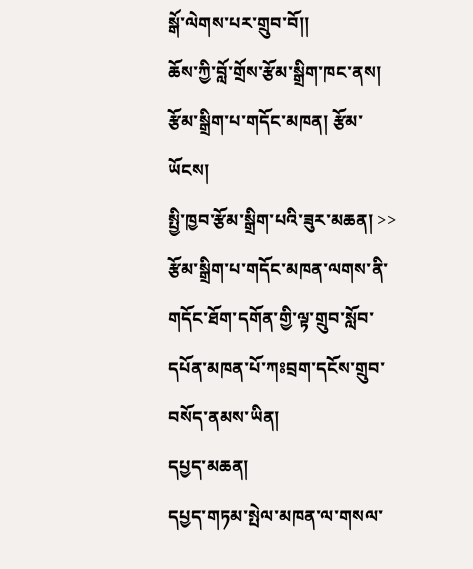སྒོ་ལེགས་པར་གྲུབ་བོ།།
ཆོས་ཀྱི་བློ་གྲོས་རྩོམ་སྒྲིག་ཁང་ནས།
རྩོམ་སྒྲིག་པ་གདོང་མཁན། རྩོམ་ཡོངས།
སྤྱི་ཁྱབ་རྩོམ་སྒྲིག་པའི་ཟུར་མཆན། >> རྩོམ་སྒྲིག་པ་གདོང་མཁན་ལགས་ནི་གདོང་ཐོག་དགོན་གྱི་ལྟ་གྲུབ་སློབ་དཔོན་མཁན་པོ་ཀཿབྲག་དངོས་གྲུབ་བསོད་ནམས་ཡིན།
དཔྱད་མཆན།
དཔྱད་གཏམ་སྤེལ་མཁན་ལ་གསལ་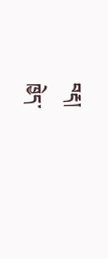བརྡ།
ཁྱེད་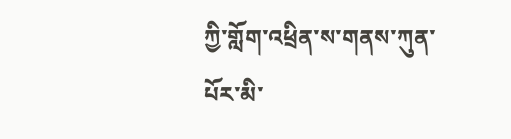ཀྱི་གློག་འཕྲིན་ས་གནས་ཀུན་པོར་མི་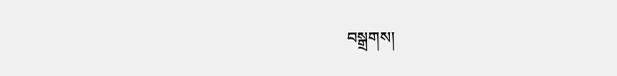བསྒྲགས།